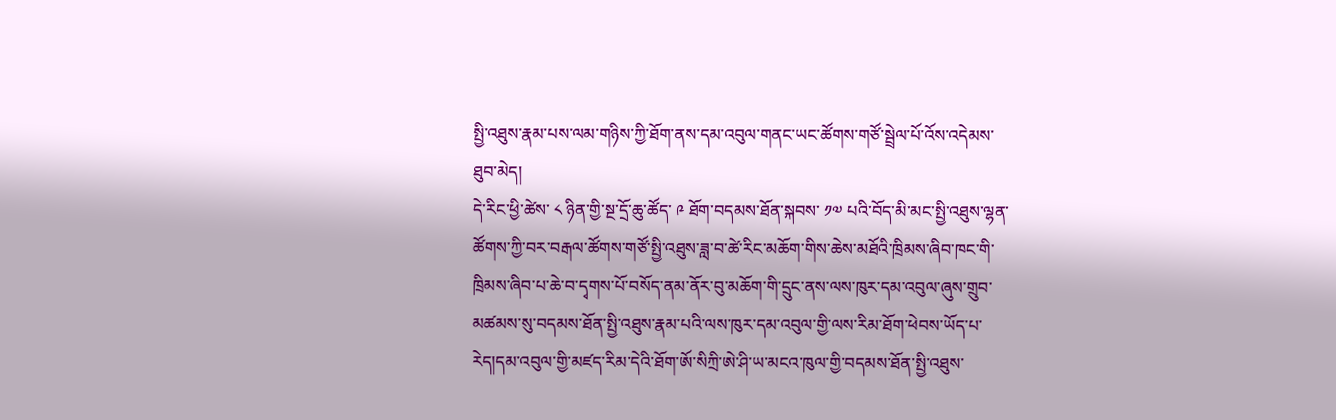སྤྱི་འཐུས་རྣམ་པས་ལམ་གཉིས་ཀྱི་ཐོག་ནས་དམ་འབུལ་གནང་ཡང་ཚོགས་གཙོ་སྦྲེལ་པོ་འོས་འདེམས་ཐུབ་མེད།
དེ་རིང་ཕྱི་ཚེས་ ༨ ཉིན་གྱི་སྔ་དྲོ་ཆུ་ཚོད་ ༩ ཐོག་བདམས་ཐོན་སྐབས་ ༡༧ པའི་བོད་མི་མང་སྤྱི་འཐུས་ལྷན་ཚོགས་ཀྱི་བར་བརྒལ་ཚོགས་གཙོ་སྤྱི་འཐུས་ཟླ་བ་ཚེ་རིང་མཆོག་གིས་ཆེས་མཐོའི་ཁྲིམས་ཞིབ་ཁང་གི་ཁྲིམས་ཞིབ་པ་ཆེ་བ་དྭགས་པོ་བསོད་ནམ་ནོར་བུ་མཆོག་གི་དྲུང་ནས་ལས་ཁུར་དམ་འབུལ་ཞུས་གྲུབ་མཚམས་སུ་བདམས་ཐོན་སྤྱི་འཐུས་རྣམ་པའི་ལས་ཁུར་དམ་འབུལ་གྱི་ལས་རིམ་ཐོག་ཕེབས་ཡོད་པ་རེད།དམ་འབུལ་གྱི་མཛད་རིམ་དེའི་ཐོག་ཨོ་སིཀྲི་ཨེ་ཤི་ཡ་མངའ་ཁུལ་གྱི་བདམས་ཐོན་སྤྱི་འཐུས་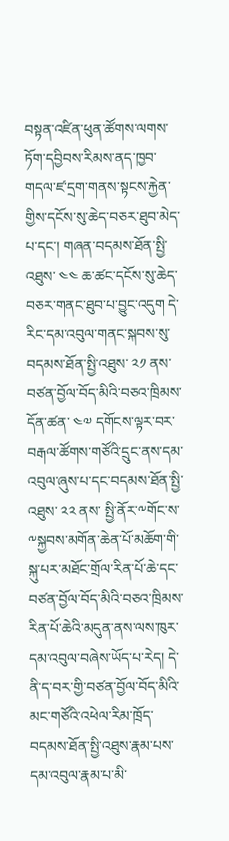བསྟན་འཛིན་ཕུན་ཚོགས་ལགས་ཏོག་དབྱིབས་རིམས་ནད་ཁྱབ་གདལ་ཛ་དྲག་གནས་སྟངས་རྐྱེན་གྱིས་དངོས་སུ་ཆེད་བཅར་ཐུབ་མེད་པ་དང་། གཞན་བདམས་ཐོན་སྤྱི་འཐུས་ ༤༤ ཆ་ཚང་དངོས་སུ་ཆེད་བཅར་གནང་ཐུབ་པ་བྱུང་འདུག དེ་རིང་དམ་འབུལ་གནང་སྐབས་སུ་བདམས་ཐོན་སྤྱི་འཐུས་ ༢༡ ནས་བཙན་བྱོལ་བོད་མིའི་བཅའ་ཁྲིམས་དོན་ཚན་ ༤༧ དགོངས་ལྟར་བར་བརྒལ་ཚོགས་གཙོའི་དྲུང་ནས་དམ་འབུལ་ཞུས་པ་དང་བདམས་ཐོན་སྤྱི་འཐུས་ ༢༢ ནས་ སྤྱི་ནོར་༸གོང་ས་༸སྐྱབས་མགོན་ཆེན་པོ་མཆོག་གི་སྐུ་པར་མཐོང་གྲོལ་རིན་པོ་ཆེ་དང་བཙན་བྱོལ་བོད་མིའི་བཅའ་ཁྲིམས་རིན་པོ་ཆེའི་མདུན་ནས་ལས་ཁུར་དམ་འབུལ་བཞེས་ཡོད་པ་རེད། དེ་ནི་ད་བར་གྱི་བཙན་བྱོལ་བོད་མིའི་མང་གཙོའི་འཕེལ་རིམ་ཁྲོད་བདམས་ཐོན་སྤྱི་འཐུས་རྣམ་པས་དམ་འབུལ་རྣམ་པ་མི་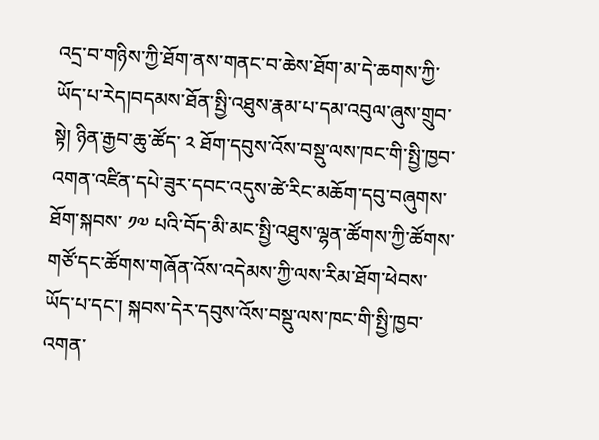འདྲ་བ་གཉིས་ཀྱི་ཐོག་ནས་གནང་བ་ཆེས་ཐོག་མ་དེ་ཆགས་ཀྱི་ཡོད་པ་རེད།བདམས་ཐོན་སྤྱི་འཐུས་རྣམ་པ་དམ་འབུལ་ཞུས་གྲུབ་སྟེ། ཉིན་རྒྱབ་ཆུ་ཚོད་ ༢ ཐོག་དབུས་འོས་བསྡུ་ལས་ཁང་གི་སྤྱི་ཁྱབ་འགན་འཛིན་དཔེ་ཟུར་དབང་འདུས་ཚེ་རིང་མཆོག་དབུ་བཞུགས་ཐོག་སྐབས་ ༡༧ པའི་བོད་མི་མང་སྤྱི་འཐུས་ལྷན་ཚོགས་ཀྱི་ཚོགས་གཙོ་དང་ཚོགས་གཞོན་འོས་འདེམས་ཀྱི་ལས་རིམ་ཐོག་ཕེབས་ཡོད་པ་དང་། སྐབས་དེར་དབུས་འོས་བསྡུ་ལས་ཁང་གི་སྤྱི་ཁྱབ་འགན་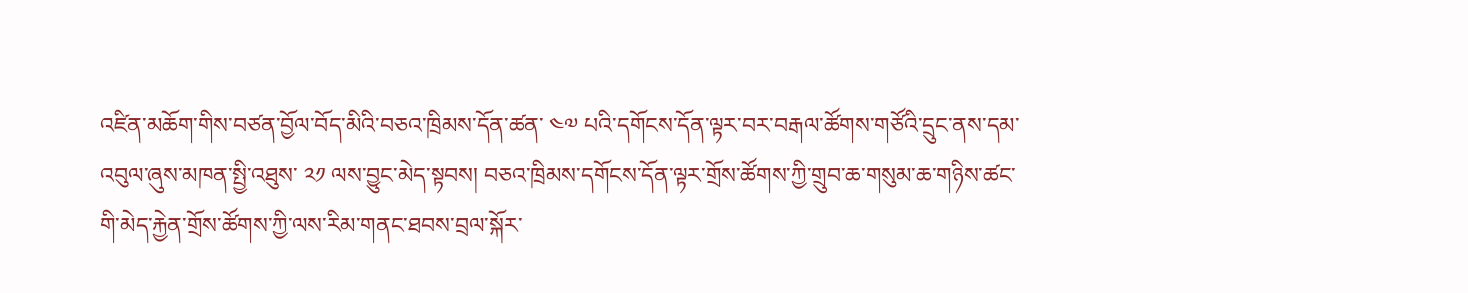འཛིན་མཆོག་གིས་བཙན་བྱོལ་བོད་མིའི་བཅའ་ཁྲིམས་དོན་ཚན་ ༤༧ པའི་དགོངས་དོན་ལྟར་བར་བརྒལ་ཚོགས་གཙོའི་དྲུང་ནས་དམ་འབུལ་ཞུས་མཁན་སྤྱི་འཐུས་ ༢༡ ལས་བྱུང་མེད་སྟབས། བཅའ་ཁྲིམས་དགོངས་དོན་ལྟར་གྲོས་ཚོགས་ཀྱི་གྲུབ་ཆ་གསུམ་ཆ་གཉིས་ཚང་གི་མེད་རྐྱེན་གྲོས་ཚོགས་ཀྱི་ལས་རིམ་གནང་ཐབས་བྲལ་སྐོར་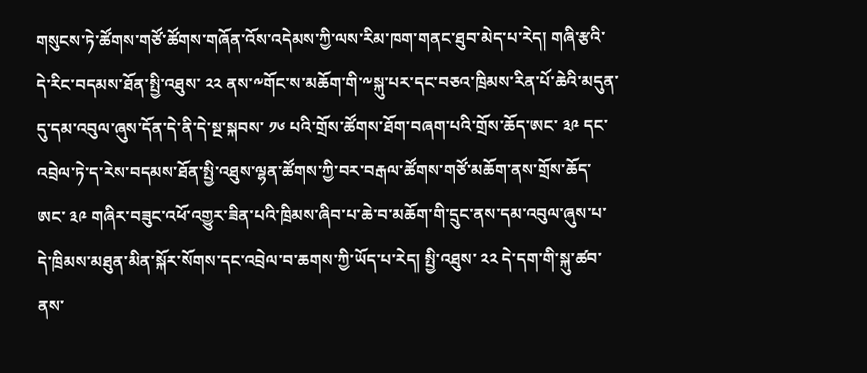གསུངས་ཏེ་ཚོགས་གཙོ་ཚོགས་གཞོན་འོས་འདེམས་ཀྱི་ལས་རིམ་ཁག་གནང་ཐུབ་མེད་པ་རེད། གཞི་རྩའི་དེ་རིང་བདམས་ཐོན་སྤྱི་འཐུས་ ༢༢ ནས་༸གོང་ས་མཆོག་གི་༸སྐུ་པར་དང་བཅའ་ཁྲིམས་རིན་པོ་ཆེའི་མདུན་དུ་དམ་འབུལ་ཞུས་དོན་དེ་ནི་དེ་སྔ་སྐབས་ ༡༦ པའི་གྲོས་ཚོགས་ཐོག་བཞག་པའི་གྲོས་ཆོད་ཨང་ ༣༩ དང་འབྲེལ་ཏེ་ད་རེས་བདམས་ཐོན་སྤྱི་འཐུས་ལྷན་ཚོགས་ཀྱི་བར་བརྒལ་ཚོགས་གཙོ་མཆོག་ནས་གྲོས་ཆོད་ཨང་ ༣༩ གཞིར་བཟུང་འཕོ་འགྱུར་ཟིན་པའི་ཁྲིམས་ཞིབ་པ་ཆེ་བ་མཆོག་གི་དྲུང་ནས་དམ་འབུལ་ཞུས་པ་དེ་ཁྲིམས་མཐུན་མིན་སྐོར་སོགས་དང་འབྲེལ་བ་ཆགས་ཀྱི་ཡོད་པ་རེད། སྤྱི་འཐུས་ ༢༢ དེ་དག་གི་སྐུ་ཚབ་ནས་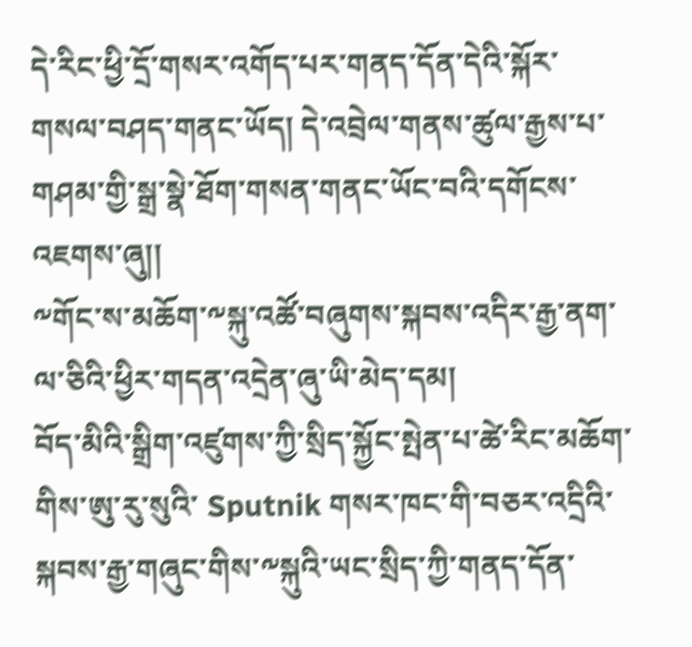དེ་རིང་ཕྱི་དྲོ་གསར་འགོད་པར་གནད་དོན་དེའི་སྐོར་གསལ་བཤད་གནང་ཡོད། དེ་འབྲེལ་གནས་ཚུལ་རྒྱས་པ་གཤམ་གྱི་སྒྲ་སྣེ་ཐོག་གསན་གནང་ཡོང་བའི་དགོངས་འཇགས་ཞུ།།
༸གོང་ས་མཆོག་༸སྐུ་འཚོ་བཞུགས་སྐབས་འདིར་རྒྱ་ནག་ལ་ཅིའི་ཕྱིར་གདན་འདྲེན་ཞུ་ཡི་མེད་དམ།
བོད་མིའི་སྒྲིག་འཛུགས་ཀྱི་སྲིད་སྐྱོང་སྤེན་པ་ཚེ་རིང་མཆོག་གིས་ཨུ་རུ་སུའི་ Sputnik གསར་ཁང་གི་བཅར་འདྲིའི་སྐབས་རྒྱ་གཞུང་གིས་༸སྐུའི་ཡང་སྲིད་ཀྱི་གནད་དོན་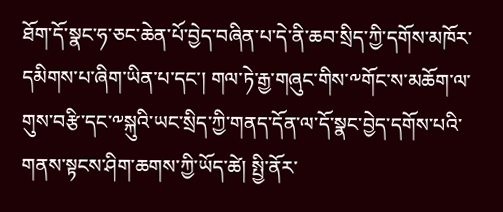ཐོག་དོ་སྣང་ཧ་ཅང་ཆེན་པོ་བྱེད་བཞིན་པ་དེ་ནི་ཆབ་སྲིད་ཀྱི་དགོས་མཁོར་དམིགས་པ་ཞིག་ཡིན་པ་དང་། གལ་ཏེ་རྒྱ་གཞུང་གིས་༸གོང་ས་མཆོག་ལ་གུས་བརྩི་དང་༸སྐུའི་ཡང་སྲིད་ཀྱི་གནད་དོན་ལ་དོ་སྣང་བྱེད་དགོས་པའི་གནས་སྟངས་ཤིག་ཆགས་ཀྱི་ཡོད་ཚེ། སྤྱི་ནོར་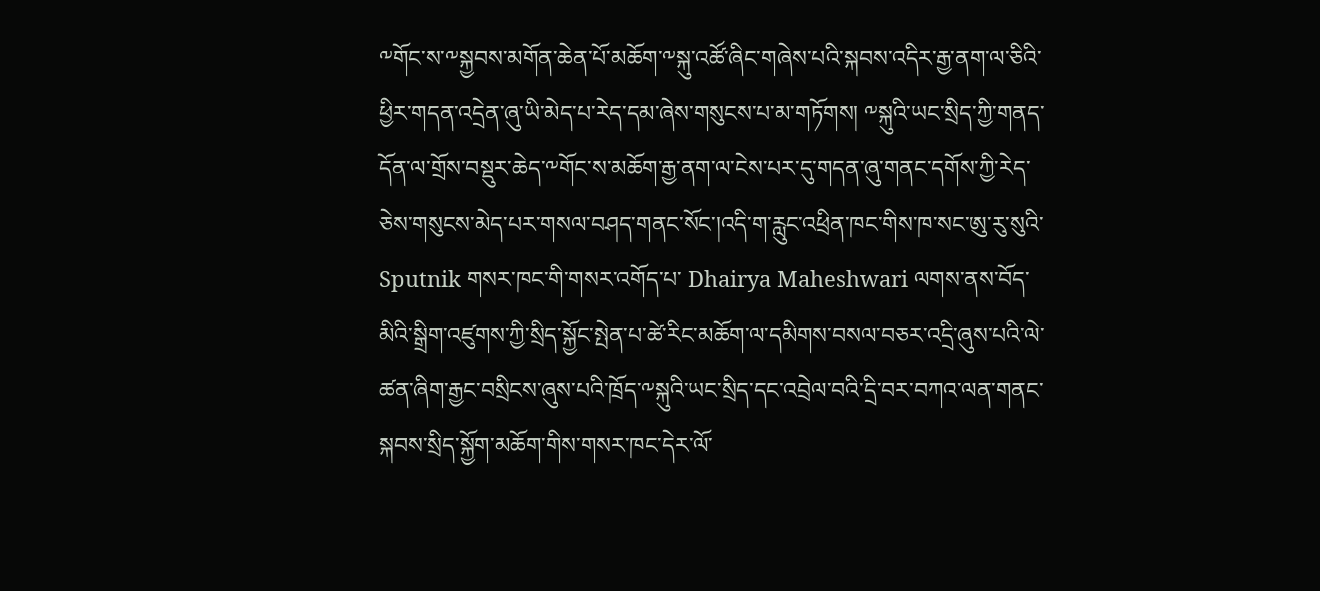༸གོང་ས་༸སྐྱབས་མགོན་ཆེན་པོ་མཆོག་༸སྐུ་འཚོ་ཞིང་གཞེས་པའི་སྐབས་འདིར་རྒྱ་ནག་ལ་ཅིའི་ཕྱིར་གདན་འདྲེན་ཞུ་ཡི་མེད་པ་རེད་དམ་ཞེས་གསུངས་པ་མ་གཏོགས། ༸སྐུའི་ཡང་སྲིད་ཀྱི་གནད་དོན་ལ་གྲོས་བསྡུར་ཆེད་༸གོང་ས་མཆོག་རྒྱ་ནག་ལ་ངེས་པར་དུ་གདན་ཞུ་གནང་དགོས་ཀྱི་རེད་ཅེས་གསུངས་མེད་པར་གསལ་བཤད་གནང་སོང་།འདི་ག་རླུང་འཕྲིན་ཁང་གིས་ཁ་སང་ཨུ་རུ་སུའི་ Sputnik གསར་ཁང་གི་གསར་འགོད་པ་ Dhairya Maheshwari ལགས་ནས་བོད་མིའི་སྒྲིག་འཛུགས་ཀྱི་སྲིད་སྐྱོང་སྤེན་པ་ཚེ་རིང་མཆོག་ལ་དམིགས་བསལ་བཅར་འདྲི་ཞུས་པའི་ལེ་ཚན་ཞིག་རྒྱང་བསྲིངས་ཞུས་པའི་ཁྲོད་༸སྐུའི་ཡང་སྲིད་དང་འབྲེལ་བའི་དྲི་བར་བཀའ་ལན་གནང་སྐབས་སྲིད་སྐྱོག་མཆོག་གིས་གསར་ཁང་དེར་ལོ་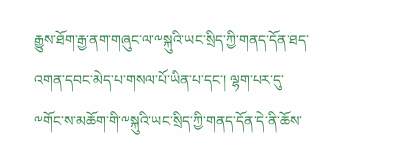རྒྱུས་ཐོག་རྒྱ་ནག་གཞུང་ལ་༸སྐུའི་ཡང་སྲིད་ཀྱི་གནད་དོན་ཐད་འགན་དབང་མེད་པ་གསལ་པོ་ཡིན་པ་དང་། ལྷག་པར་དུ་༸གོང་ས་མཆོག་གི་༸སྐུའི་ཡང་སྲིད་ཀྱི་གནད་དོན་དེ་ནི་ཆོས་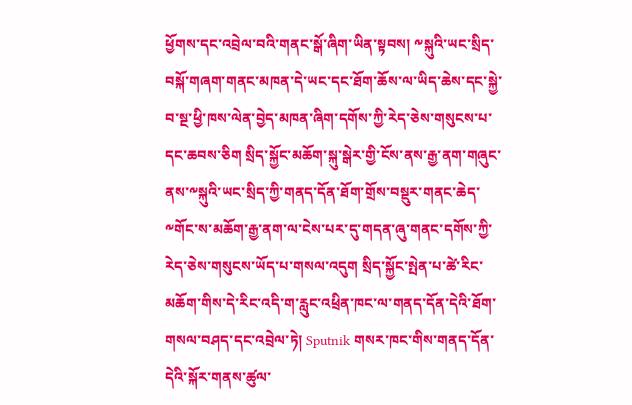ཕྱོགས་དང་འབྲེལ་བའི་གནང་སྒོ་ཞིག་ཡིན་སྟབས། ༸སྐུའི་ཡང་སྲིད་བསྐོ་གཞག་གནང་མཁན་དེ་ཡང་དང་ཐོག་ཆོས་ལ་ཡིད་ཆེས་དང་སྐྱེ་བ་སྔ་ཕྱི་ཁས་ལེན་བྱེད་མཁན་ཞིག་དགོས་ཀྱི་རེད་ཅེས་གསུངས་པ་དང་ཆབས་ཅིག སྲིད་སྐྱོང་མཆོག་སྐུ་སྒེར་གྱི་ངོས་ནས་རྒྱ་ནག་གཞུང་ནས་༸སྐུའི་ཡང་སྲིད་ཀྱི་གནད་དོན་ཐོག་གྲོས་བསྡུར་གནང་ཆེད་༸གོང་ས་མཆོག་རྒྱ་ནག་ལ་ངེས་པར་དུ་གདན་ཞུ་གནང་དགོས་ཀྱི་རེད་ཅེས་གསུངས་ཡོད་པ་གསལ་འདུག སྲིད་སྐྱོང་སྤེན་པ་ཚེ་རིང་མཆོག་གིས་དེ་རིང་འདི་ག་རླུང་འཕྲིན་ཁང་ལ་གནད་དོན་དེའི་ཐོག་གསལ་བཤད་དང་འབྲེལ་ཏེ། Sputnik གསར་ཁང་གིས་གནད་དོན་དེའི་སྐོར་གནས་ཚུལ་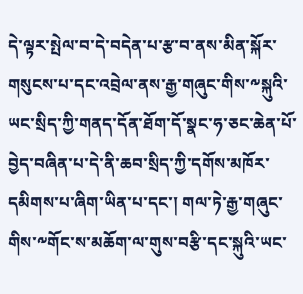དེ་ལྟར་སྤེལ་བ་དེ་བདེན་པ་རྩ་བ་ནས་མིན་སྐོར་གསུངས་པ་དང་འབྲེལ་ནས་རྒྱ་གཞུང་གིས་༸སྐུའི་ཡང་སྲིད་ཀྱི་གནད་དོན་ཐོག་དོ་སྣང་ཧ་ཅང་ཆེན་པོ་བྱེད་བཞིན་པ་དེ་ནི་ཆབ་སྲིད་ཀྱི་དགོས་མཁོར་དམིགས་པ་ཞིག་ཡིན་པ་དང་། གལ་ཏེ་རྒྱ་གཞུང་གིས་༸གོང་ས་མཆོག་ལ་གུས་བརྩི་དང་སྐུའི་ཡང་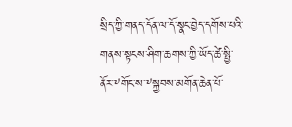སྲིད་ཀྱི་གནད་དོན་ལ་དོ་སྣང་བྱེད་དགོས་པའི་གནས་སྟངས་ཤིག་ཆགས་ཀྱི་ཡོད་ཚེ་སྤྱི་ནོར་༸གོང་ས་༸སྐྱབས་མགོན་ཆེན་པོ་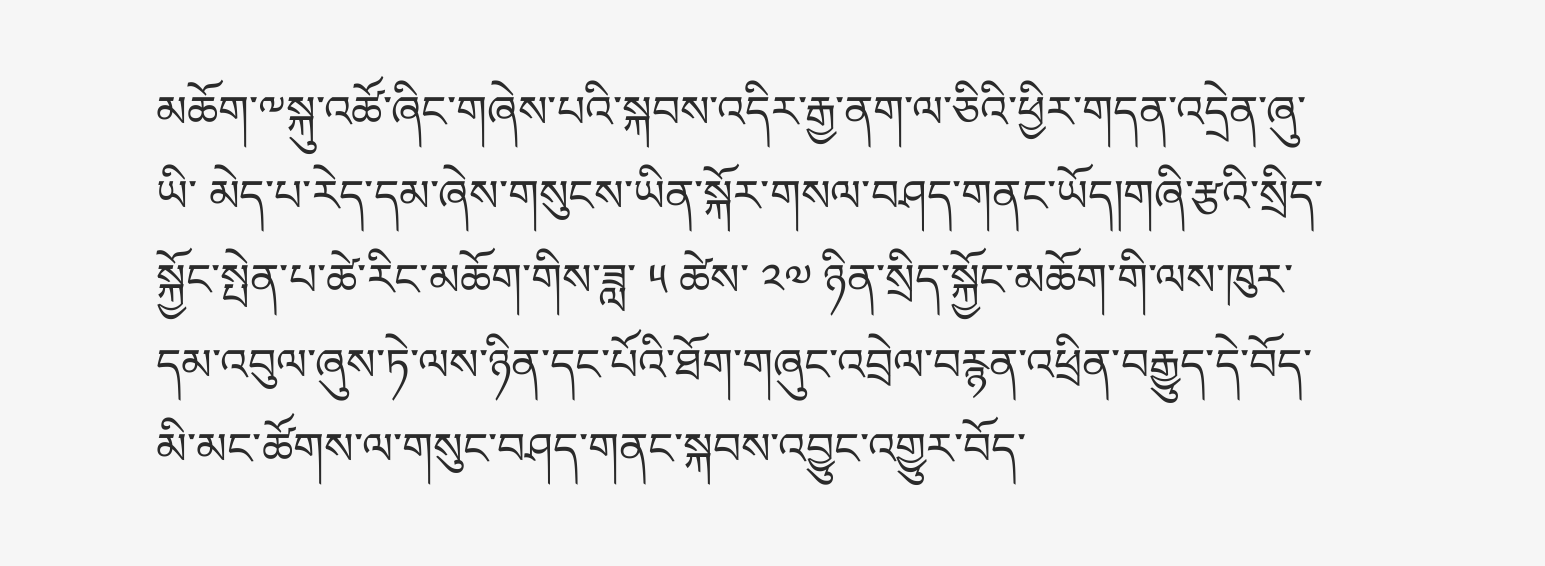མཆོག་༸སྐུ་འཚོ་ཞིང་གཞེས་པའི་སྐབས་འདིར་རྒྱ་ནག་ལ་ཅིའི་ཕྱིར་གདན་འདྲེན་ཞུ་ཡི་ མེད་པ་རེད་དམ་ཞེས་གསུངས་ཡིན་སྐོར་གསལ་བཤད་གནང་ཡོད།གཞི་རྩའི་སྲིད་སྐྱོང་སྤེན་པ་ཚེ་རིང་མཆོག་གིས་ཟླ་ ༥ ཚེས་ ༢༧ ཉིན་སྲིད་སྐྱོང་མཆོག་གི་ལས་ཁུར་དམ་འབུལ་ཞུས་ཏེ་ལས་ཉིན་དང་པོའི་ཐོག་གཞུང་འབྲེལ་བརྙན་འཕྲིན་བརྒྱུད་དེ་བོད་མི་མང་ཚོགས་ལ་གསུང་བཤད་གནང་སྐབས་འབྱུང་འགྱུར་བོད་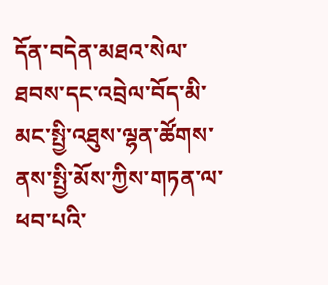དོན་བདེན་མཐའ་སེལ་ཐབས་དང་འབྲེལ་བོད་མི་མང་སྤྱི་འཐུས་ལྷན་ཚོགས་ནས་སྤྱི་མོས་ཀྱིས་གཏན་ལ་ཕབ་པའི་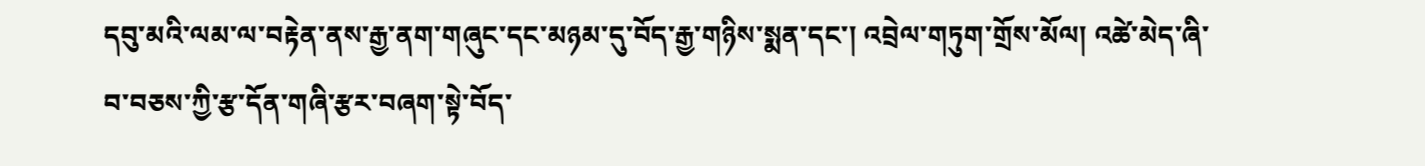དབུ་མའི་ལམ་ལ་བརྟེན་ནས་རྒྱ་ནག་གཞུང་དང་མཉམ་དུ་བོད་རྒྱ་གཉིས་སྨན་དང་། འབྲེལ་གཏུག་གྲོས་མོལ། འཚེ་མེད་ཞི་བ་བཅས་ཀྱི་རྩ་དོན་གཞི་རྩར་བཞག་སྟེ་བོད་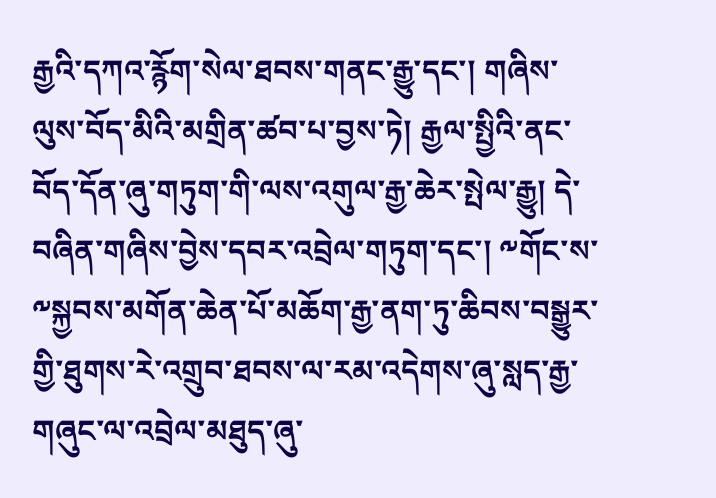རྒྱའི་དཀའ་རྙོག་སེལ་ཐབས་གནང་རྒྱུ་དང་། གཞིས་ལུས་བོད་མིའི་མགྲིན་ཚབ་པ་བྱས་ཏེ། རྒྱལ་སྤྱིའི་ནང་བོད་དོན་ཞུ་གཏུག་གི་ལས་འགུལ་རྒྱ་ཆེར་སྤེལ་རྒྱུ། དེ་བཞིན་གཞིས་བྱེས་དབར་འབྲེལ་གཏུག་དང་། ༸གོང་ས་༸སྐྱབས་མགོན་ཆེན་པོ་མཆོག་རྒྱ་ནག་ཏུ་ཆིབས་བསྒྱུར་གྱི་ཐུགས་རེ་འགྲུབ་ཐབས་ལ་རམ་འདེགས་ཞུ་སླད་རྒྱ་གཞུང་ལ་འབྲེལ་མཐུད་ཞུ་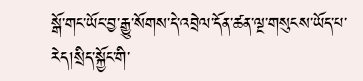སྒོ་གང་ཡོང་བྱ་རྒྱུ་སོགས་དེ་འབྲེལ་དོན་ཚན་ལྔ་གསུངས་ཡོད་པ་རེད།སྲིད་སྐྱོང་གི་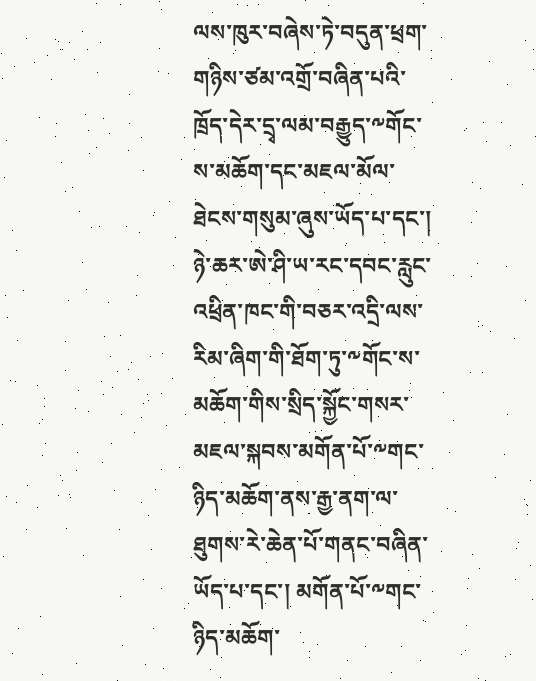ལས་ཁུར་བཞེས་ཏེ་བདུན་ཕྲག་གཉིས་ཙམ་འགྲོ་བཞིན་པའི་ཁྲོད་དེར་དྲྭ་ལམ་བརྒྱུད་༸གོང་ས་མཆོག་དང་མཇལ་མོལ་ཐེངས་གསུམ་ཞུས་ཡོད་པ་དང་། ཉེ་ཆར་ཨེ་ཤི་ཡ་རང་དབང་རླུང་འཕྲིན་ཁང་གི་བཅར་འདྲི་ལས་རིམ་ཞིག་གི་ཐོག་ཏུ་༸གོང་ས་མཆོག་གིས་སྲིད་སྐྱོང་གསར་མཇལ་སྐབས་མགོན་པོ་༸གང་ཉིད་མཆོག་ནས་རྒྱ་ནག་ལ་ཐུགས་རེ་ཆེན་པོ་གནང་བཞིན་ཡོད་པ་དང་། མགོན་པོ་༸གང་ཉིད་མཆོག་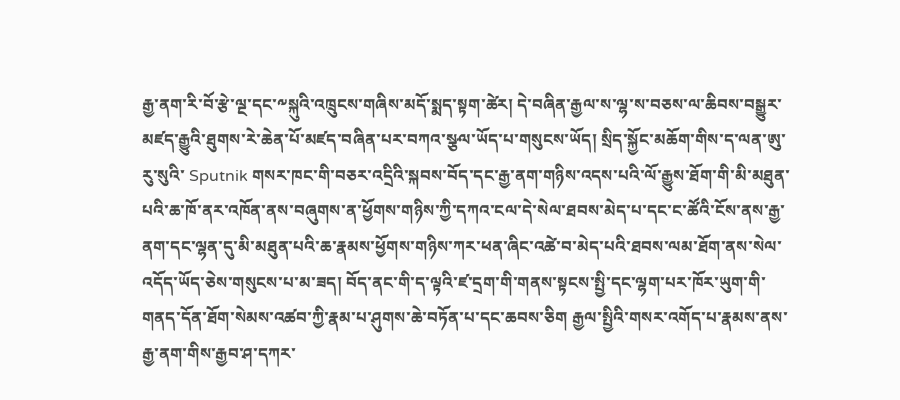རྒྱ་ནག་རི་བོ་རྩེ་ལྔ་དང་༸སྐུའི་འཁྲུངས་གཞིས་མདོ་སྨད་སྟག་ཚེར། དེ་བཞིན་རྒྱལ་ས་ལྷ་ས་བཅས་ལ་ཆིབས་བསྒྱུར་མཛད་རྒྱུའི་ཐུགས་རེ་ཆེན་པོ་མཛད་བཞིན་པར་བཀའ་སྩལ་ཡོད་པ་གསུངས་ཡོད། སྲིད་སྐྱོང་མཆོག་གིས་ད་ལན་ཨུ་རུ་སུའི་ Sputnik གསར་ཁང་གི་བཅར་འདྲིའི་སྐབས་བོད་དང་རྒྱ་ནག་གཉིས་འདས་པའི་ལོ་རྒྱུས་ཐོག་གི་མི་མཐུན་པའི་ཆ་ཁོ་ནར་འཁོན་ནས་བཞུགས་ན་ཕྱོགས་གཉིས་ཀྱི་དཀའ་ངལ་དེ་སེལ་ཐབས་མེད་པ་དང་ང་ཚོའི་ངོས་ནས་རྒྱ་ནག་དང་ལྷན་དུ་མི་མཐུན་པའི་ཆ་རྣམས་ཕྱོགས་གཉིས་ཀར་ཕན་ཞིང་འཚེ་བ་མེད་པའི་ཐབས་ལམ་ཐོག་ནས་སེལ་འདོད་ཡོད་ཅེས་གསུངས་པ་མ་ཟད། བོད་ནང་གི་ད་ལྟའི་ཛ་དྲག་གི་གནས་སྟངས་སྤྱི་དང་ལྷག་པར་ཁོར་ཡུག་གི་གནད་དོན་ཐོག་སེམས་འཚབ་ཀྱི་རྣམ་པ་ཤུགས་ཆེ་བཏོན་པ་དང་ཆབས་ཅིག རྒྱལ་སྤྱིའི་གསར་འགོད་པ་རྣམས་ནས་རྒྱ་ནག་གིས་རྒྱབ་ཤ་དཀར་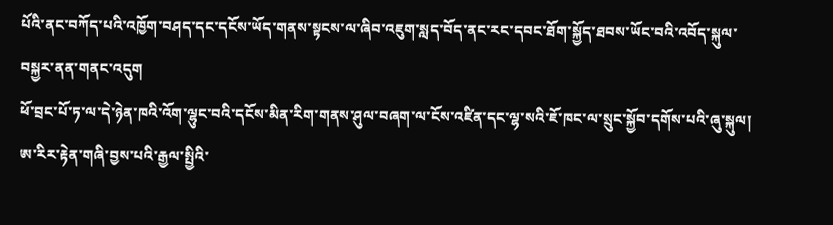པོའི་ནང་བཀོད་པའི་འཁྱོག་བཤད་དང་དངོས་ཡོད་གནས་སྟངས་ལ་ཞིབ་འཇུག་སླད་བོད་ནང་རང་དབང་ཐོག་སྐྱོད་ཐབས་ཡོང་བའི་འབོད་སྐུལ་བསྐྱར་ནན་གནང་འདུག
ཕོ་བྲང་པོ་ཏ་ལ་དེ་ཉེན་ཁའི་འོག་ལྷུང་བའི་དངོས་མིན་རིག་གནས་ཤུལ་བཞག་ལ་ངོས་འཛིན་དང་ལྷ་སའི་ཇོ་ཁང་ལ་སྲུང་སྐྱོབ་དགོས་པའི་ཞུ་སྐུལ།
ཨ་རིར་རྟེན་གཞི་བྱས་པའི་རྒྱལ་སྤྱིའི་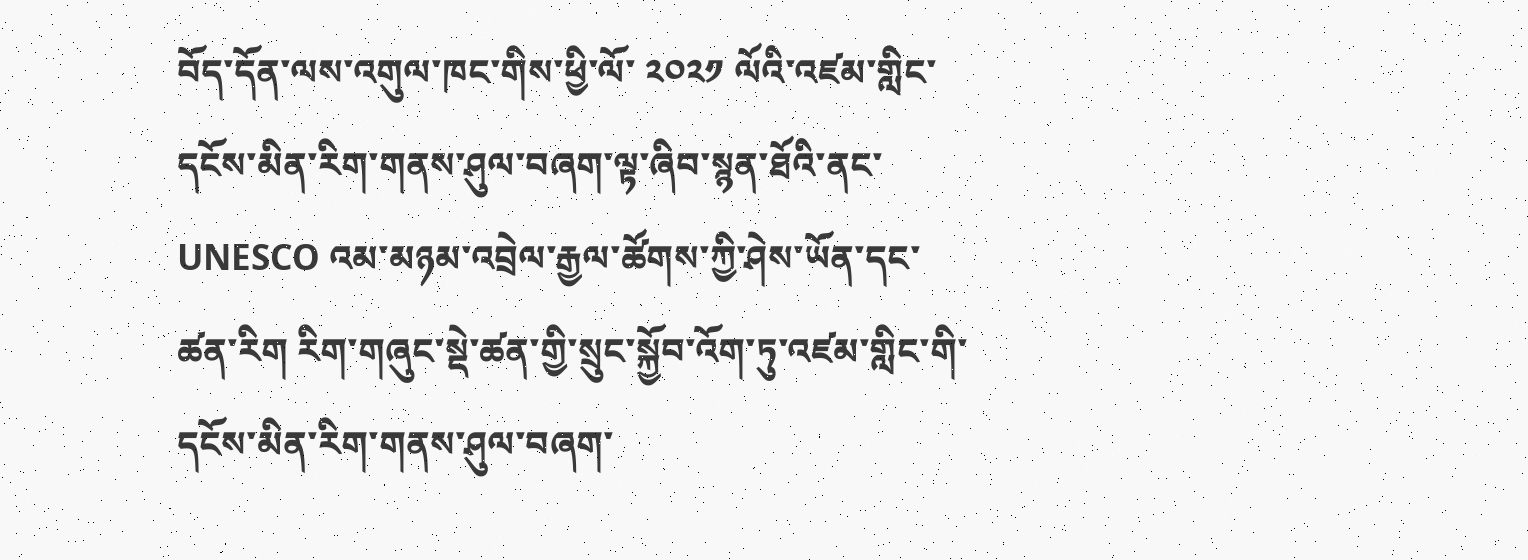བོད་དོན་ལས་འགུལ་ཁང་གིས་ཕྱི་ལོ་ ༢༠༢༡ ལོའི་འཛམ་གླིང་དངོས་མིན་རིག་གནས་ཤུལ་བཞག་ལྟ་ཞིབ་སྙན་ཐོའི་ནང་ UNESCO འམ་མཉམ་འབྲེལ་རྒྱལ་ཚོགས་ཀྱི་ཤེས་ཡོན་དང་ཚན་རིག རིག་གཞུང་སྡེ་ཚན་གྱི་སྲུང་སྐྱོབ་འོག་ཏུ་འཛམ་གླིང་གི་དངོས་མིན་རིག་གནས་ཤུལ་བཞག་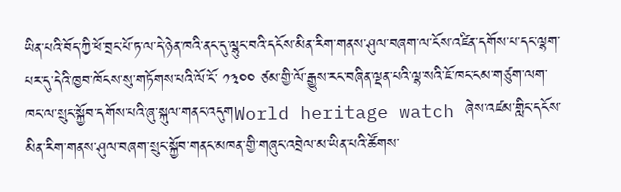ཡིན་པའི་བོད་ཀྱི་ཕོ་བྲང་པོ་ཏ་ལ་དེ་ཉེན་ཁའི་ནང་དུ་ལྷུང་བའི་དངོས་མིན་རིག་གནས་ཤུལ་བཞག་ལ་ངོས་འཛིན་དགོས་པ་དང་ལྷག་པར་དུ་དེའི་ཁྱབ་ཁོངས་སུ་གཏོགས་པའི་ལོ་ངོ་ ༡༣༠༠ ཙམ་གྱི་ལོ་རྒྱུས་རང་བཞིན་ལྡན་པའི་ལྷ་སའི་ཇོ་ཁང་ངམ་གཙུག་ལག་ཁང་ལ་སྲུང་སྐྱོབ་དགོས་པའི་ཞུ་སྐུལ་གནང་འདུགWorld heritage watch ཞེས་འཛམ་གླིང་དངོས་མིན་རིག་གནས་ཤུལ་བཞག་སྲུང་སྐྱོབ་གནང་མཁན་གྱི་གཞུང་འབྲེལ་མ་ཡིན་པའི་ཚོགས་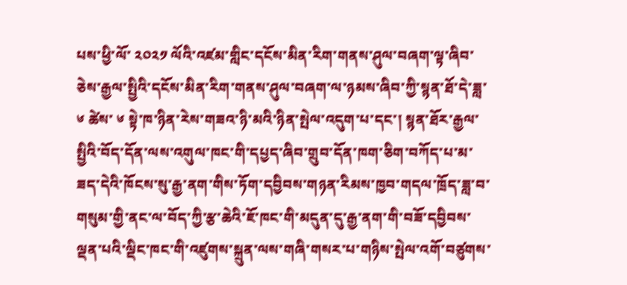པས་ཕྱི་ལོ་ ༢༠༢༡ ལོའི་འཛམ་གླིང་དངོས་མིན་རིག་གནས་ཤུལ་བཞག་ལྟ་ཞིབ་ཅེས་རྒྱལ་སྤྱིའི་དངོས་མིན་རིག་གནས་ཤུལ་བཞག་ལ་ཉམས་ཞིབ་ཀྱི་སྙན་ཐོ་དེ་ཟླ་ ༦ ཚེས་ ༦ སྟེ་ཁ་ཉིན་རེས་གཟའ་ཉི་མའི་ཉིན་སྤེལ་འདུག་པ་དང་། སྙན་ཐོར་རྒྱལ་སྤྱིའི་བོད་དོན་ལས་འགུལ་ཁང་གི་དཔྱད་ཞིབ་གྲུབ་དོན་ཁག་ཅིག་བཀོད་པ་མ་ཟད་དེའི་ཁོངས་སུ་རྒྱ་ནག་གིས་ཏོག་དབྱིབས་གཉན་རིམས་ཁྱབ་གདལ་ཁྲོད་ཟླ་བ་གསུམ་གྱི་ནང་ལ་བོད་ཀྱི་རྩ་ཆེའི་ཇོ་ཁང་གི་མདུན་དུ་རྒྱ་ནག་གི་བཟོ་དབྱིབས་ལྡན་པའི་ལྡིང་ཁང་གི་འཛུགས་སྐྲུན་ལས་གཞི་གསར་པ་གཉིས་སྤེལ་འགོ་བཙུགས་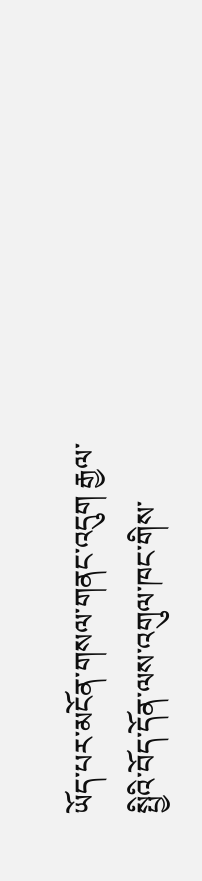ཡོད་པར་མངོན་གསལ་གནང་འདུག རྒྱལ་སྤྱིའི་བོད་དོན་ལས་འགུལ་ཁང་གིས་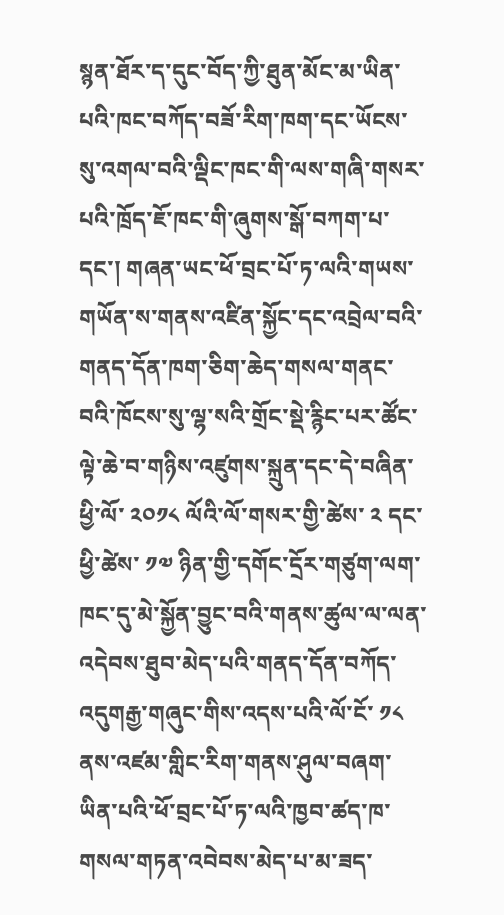སྙན་ཐོར་ད་དུང་བོད་ཀྱི་ཐུན་མོང་མ་ཡིན་པའི་ཁང་བཀོད་བཟོ་རིག་ཁག་དང་ཡོངས་སུ་འགལ་བའི་ལྡིང་ཁང་གི་ལས་གཞི་གསར་པའི་ཁྲོད་ཇོ་ཁང་གི་ཞུགས་སྒོ་བཀག་པ་དང་། གཞན་ཡང་ཕོ་བྲང་པོ་ཏ་ལའི་གཡས་གཡོན་ས་གནས་འཛིན་སྐྱོང་དང་འབྲེལ་བའི་གནད་དོན་ཁག་ཅིག་ཆེད་གསལ་གནང་བའི་ཁོངས་སུ་ལྷ་སའི་གྲོང་སྡེ་རྙིང་པར་ཚོང་ལྟེ་ཆེ་བ་གཉིས་འཛུགས་སྐྲུན་དང་དེ་བཞིན་ཕྱི་ལོ་ ༢༠༡༨ ལོའི་ལོ་གསར་གྱི་ཚེས་ ༢ དང་ཕྱི་ཚེས་ ༡༧ ཉིན་གྱི་དགོང་དྲོར་གཙུག་ལག་ཁང་དུ་མེ་སྐྱོན་བྱུང་བའི་གནས་ཚུལ་ལ་ལན་འདེབས་ཐུབ་མེད་པའི་གནད་དོན་བཀོད་འདུགརྒྱ་གཞུང་གིས་འདས་པའི་ལོ་ངོ་ ༡༨ ནས་འཛམ་གླིང་རིག་གནས་ཤུལ་བཞག་ཡིན་པའི་ཕོ་བྲང་པོ་ཏ་ལའི་ཁྱབ་ཚད་ཁ་གསལ་གཏན་འབེབས་མེད་པ་མ་ཟད་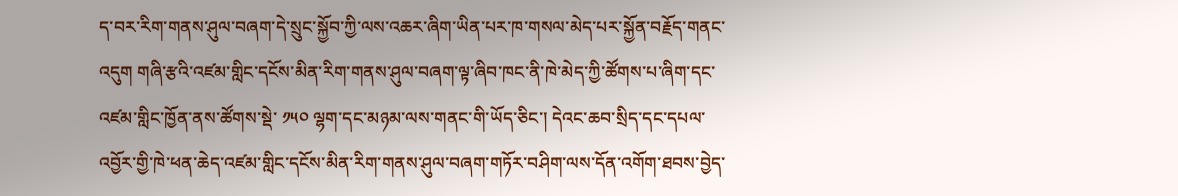ད་བར་རིག་གནས་ཤུལ་བཞག་དེ་སྲུང་སྐྱོབ་ཀྱི་ལས་འཆར་ཞིག་ཡིན་པར་ཁ་གསལ་མེད་པར་སྐྱོན་བརྗོད་གནང་འདུག གཞི་རྩའི་འཛམ་གླིང་དངོས་མིན་རིག་གནས་ཤུལ་བཞག་ལྟ་ཞིབ་ཁང་ནི་ཁེ་མེད་ཀྱི་ཚོགས་པ་ཞིག་དང་འཛམ་གླིང་ཁྱོན་ནས་ཚོགས་སྡེ་ ༡༥༠ ལྷག་དང་མཉམ་ལས་གནང་གི་ཡོད་ཅིང་། དེའང་ཆབ་སྲིད་དང་དཔལ་འབྱོར་གྱི་ཁེ་ཕན་ཆེད་འཛམ་གླིང་དངོས་མིན་རིག་གནས་ཤུལ་བཞག་གཏོར་བཤིག་ལས་དོན་འགོག་ཐབས་བྱེད་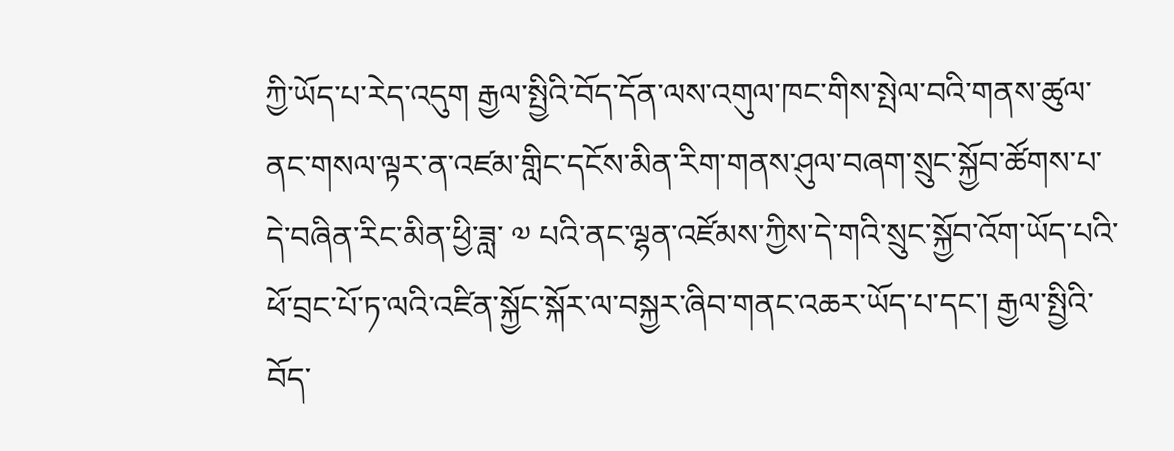ཀྱི་ཡོད་པ་རེད་འདུག རྒྱལ་སྤྱིའི་བོད་དོན་ལས་འགུལ་ཁང་གིས་སྤེལ་བའི་གནས་ཚུལ་ནང་གསལ་ལྟར་ན་འཛམ་གླིང་དངོས་མིན་རིག་གནས་ཤུལ་བཞག་སྲུང་སྐྱོབ་ཚོགས་པ་དེ་བཞིན་རིང་མིན་ཕྱི་ཟླ་ ༧ པའི་ནང་ལྷན་འཛོམས་ཀྱིས་དེ་གའི་སྲུང་སྐྱོབ་འོག་ཡོད་པའི་ཕོ་བྲང་པོ་ཏ་ལའི་འཛིན་སྐྱོང་སྐོར་ལ་བསྐྱར་ཞིབ་གནང་འཆར་ཡོད་པ་དང་། རྒྱལ་སྤྱིའི་བོད་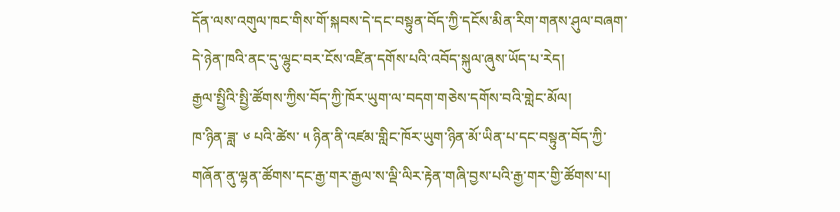དོན་ལས་འགུལ་ཁང་གིས་གོ་སྐབས་དེ་དང་བསྟུན་བོད་ཀྱི་དངོས་མིན་རིག་གནས་ཤུལ་བཞག་དེ་ཉེན་ཁའི་ནང་དུ་ལྷུང་བར་ངོས་འཛིན་དགོས་པའི་འབོད་སྐུལ་ཞུས་ཡོད་པ་རེད།
རྒྱལ་སྤྱིའི་སྤྱི་ཚོགས་ཀྱིས་བོད་ཀྱི་ཁོར་ཡུག་ལ་བདག་གཅེས་དགོས་བའི་གླེང་མོལ།
ཁ་ཉིན་ཟླ་ ༦ པའི་ཚེས་ ༥ ཉིན་ནི་འཛམ་གླིང་ཁོར་ཡུག་ཉིན་མོ་ཡིན་པ་དང་བསྟུན་བོད་ཀྱི་གཞོན་ནུ་ལྷན་ཚོགས་དང་རྒྱ་གར་རྒྱལ་ས་ལྡི་ལིར་རྟེན་གཞི་བྱས་པའི་རྒྱ་གར་གྱི་ཚོགས་པ།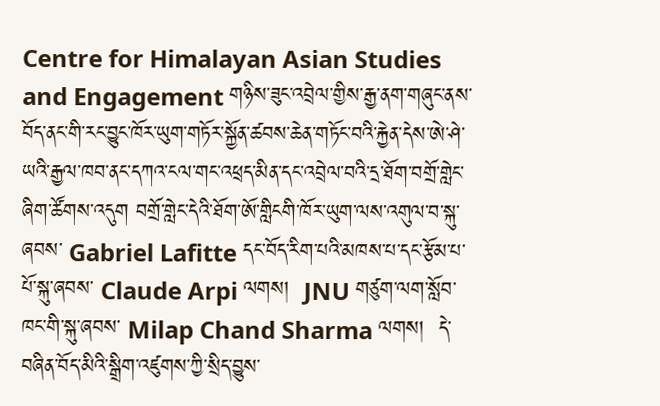Centre for Himalayan Asian Studies and Engagement གཉིས་ཟུང་འབྲེལ་གྱིས་རྒྱ་ནག་གཞུང་ནས་བོད་ནང་གི་རང་བྱུང་ཁོར་ཡུག་གཏོར་སྐྱོན་ཚབས་ཆེན་གཏོང་བའི་རྐྱེན་དེས་ཨེ་ཤེ་ཡའི་རྒྱལ་ཁབ་ནང་དཀའ་ངལ་གང་འཕྲད་མིན་དང་འབྲེལ་བའི་དྲ་ཐོག་བགྲོ་གླེང་ཞིག་ཚོགས་འདུག བགྲོ་གླེང་དེའི་ཐོག་ཨོ་གླིངགི་ཁོར་ཡུག་ལས་འགུལ་བ་སྐུ་ཞབས་ Gabriel Lafitte དང་བོད་རིག་པའི་མཁས་པ་དང་རྩོམ་པ་པོ་སྐུ་ཞབས་ Claude Arpi ལགས།  JNU གཙུག་ལག་སློབ་ཁང་གི་སྐུ་ཞབས་ Milap Chand Sharma ལགས།  དེ་བཞིན་བོད་མིའི་སྒྲིག་འཛུགས་ཀྱི་སྲིད་བྱུས་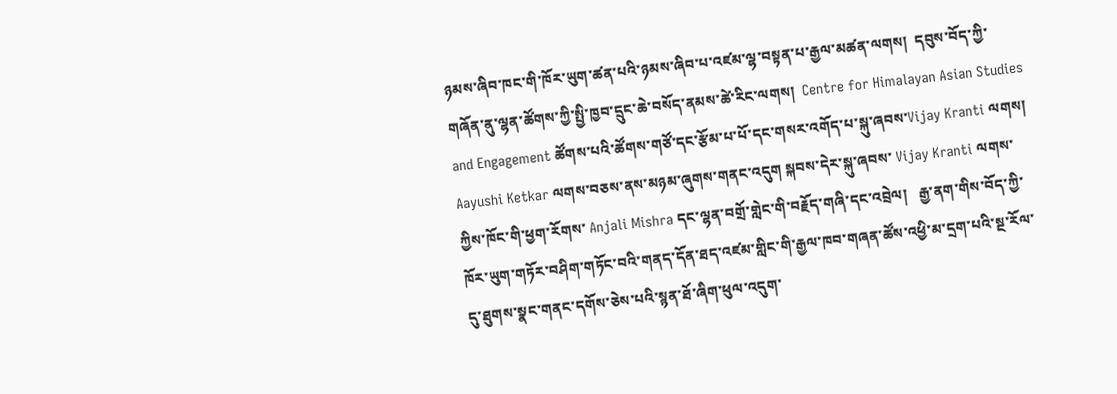ཉམས་ཞིབ་ཁང་གི་ཁོར་ཡུག་ཚན་པའི་ཉམས་ཞིབ་པ་འཛམ་ལྷ་བསྟན་པ་རྒྱལ་མཚན་ལགས།  དབུས་བོད་ཀྱི་གཞོན་ནུ་ལྷན་ཚོགས་ཀྱི་སྤྱི་ཁྱབ་དྲུང་ཆེ་བསོད་ནམས་ཚེ་རིང་ལགས།  Centre for Himalayan Asian Studies and Engagement ཚོགས་པའི་ཚོགས་གཙོ་དང་རྩོམ་པ་པོ་དང་གསར་འགོད་པ་སྐུ་ཞབས་Vijay Kranti ལགས།  Aayushi Ketkar ལགས་བཅས་ནས་མཉམ་ཞུགས་གནང་འདུག སྐབས་དེར་སྐུ་ཞབས་ Vijay Kranti ལགས་ཀྱིས་ཁོང་གི་ཕྱག་རོགས་ Anjali Mishra དང་ལྷན་བགྲོ་གླེང་གི་བརྗོད་གཞི་དང་འབྲེལ།   རྒྱ་ནག་གིས་བོད་ཀྱི་ཁོར་ཡུག་གཏོར་བཤིག་གཏོང་བའི་གནད་དོན་ཐད་འཛམ་གླིང་གི་རྒྱལ་ཁབ་གཞན་ཚོས་འཕྱི་མ་དྲག་པའི་སྔ་རོལ་དུ་ཐུགས་སྣང་གནང་དགོས་ཅེས་པའི་སྙན་ཐོ་ཞིག་ཕུལ་འདུག་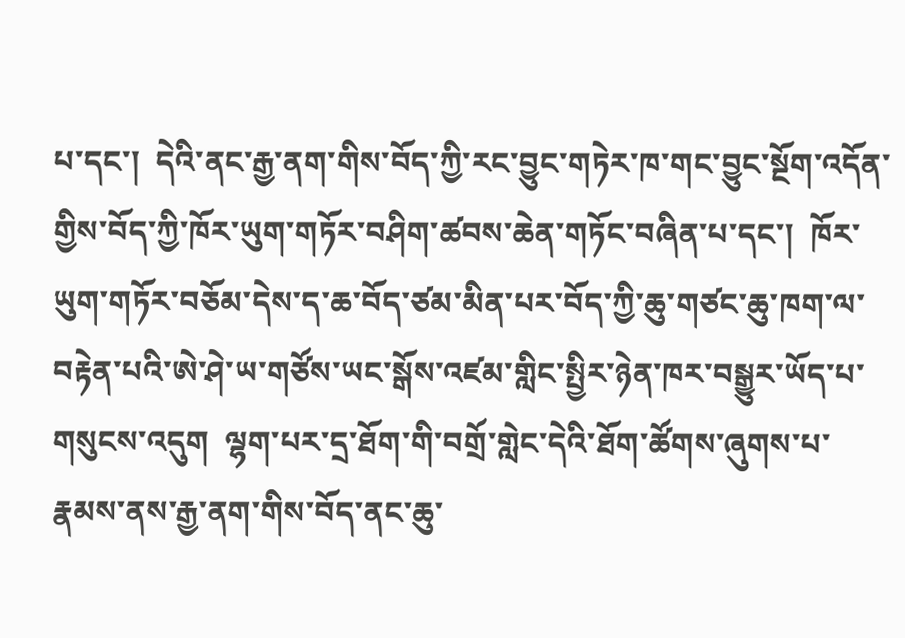པ་དང་།  དེའི་ནང་རྒྱ་ནག་གིས་བོད་ཀྱི་རང་བྱུང་གཏེར་ཁ་གང་བྱུང་སྔོག་འདོན་གྱིས་བོད་ཀྱི་ཁོར་ཡུག་གཏོར་བཤིག་ཚབས་ཆེན་གཏོང་བཞིན་པ་དང་།  ཁོར་ཡུག་གཏོར་བཅོམ་དེས་ད་ཆ་བོད་ཙམ་མིན་པར་བོད་ཀྱི་ཆུ་གཙང་ཆུ་ཁག་ལ་བརྟེན་པའི་ཨེ་ཤེ་ཡ་གཙོས་ཡང་སྒོས་འཛམ་གླིང་སྤྱིར་ཉེན་ཁར་བསྒྱུར་ཡོད་པ་གསུངས་འདུག  ལྷག་པར་དྲ་ཐོག་གི་བགྲོ་གླེང་དེའི་ཐོག་ཚོགས་ཞུགས་པ་རྣམས་ནས་རྒྱ་ནག་གིས་བོད་ནང་ཆུ་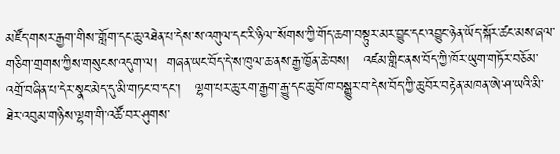མཛོད་གསར་རྒྱག་གིས་་གློག་དང་ཆུ་འཐེན་པ་དེས་ས་འགུལ་དང་རི་ཉིལ་་སོགས་ཀྱི་གོད་ཆག་བསྟུར་མར་བྱུང་དང་འབྱུང་ཉེན་ཡོད་སྐོར་ཚང་མས་ཞལ་གཅིག་གྲགས་ཀྱིས་གསུངས་འདུག་ལ།  གཞན་ཡང་བོད་དེ་ས་ཁུལ་ཆ་ནས་རྒྱ་ཁྱོན་ཆེ་བས།   འཛམ་གླིང་ནས་བོད་ཀྱི་ཁོར་ཡུག་གཏོར་བཅོམ་འགྲོ་བཞིན་པ་དེར་སྣང་མེད་དུ་མི་གཏང་བ་དང་།   ལྷག་པར་ཆུ་རག་རྒྱག་རྒྱུ་དང་ཆུ་བོ་ཁ་བསྒྱུར་བ་དེས་བོད་ཀྱི་ཆུ་བོར་བརྟེན་མཁན་ཨེ་ཤ་ཡའི་མི་ཐེར་འབུམ་གཉིས་ལྷག་གི་འཚོ་བར་ཤུགས་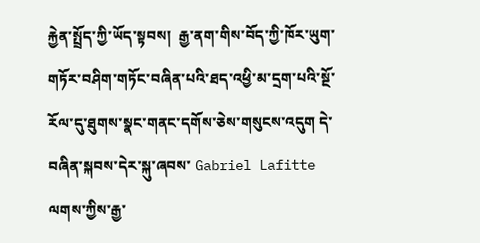རྐྱེན་སྤྲོད་ཀྱི་ཡོད་སྟབས།  རྒྱ་ནག་གིས་བོད་ཀྱི་ཁོར་ཡུག་གཏོར་བཤིག་གཏོང་བཞིན་པའི་ཐད་འཕྱི་མ་དྲག་པའི་སྔོ་རོལ་དུ་ཐུགས་སྣང་གནང་དགོས་ཅེས་གསུངས་འདུག དེ་བཞིན་སྐབས་དེར་སྐུ་ཞབས་ Gabriel Lafitte ལགས་ཀྱིས་རྒྱ་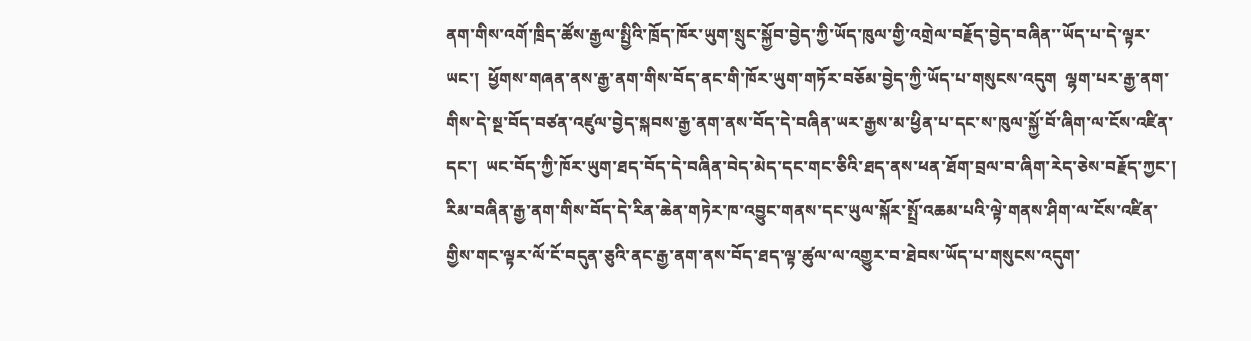ནག་གིས་འགོ་ཁྲིད་ཚོས་རྒྱལ་སྤྱིའི་ཁྲོད་ཁོར་ཡུག་སྲུང་སྐྱོབ་བྱེད་ཀྱི་ཡོད་ཁུལ་གྱི་འགྲེལ་བརྗོད་བྱེད་བཞིན་་ཡོད་པ་དེ་ལྟར་ཡང་།  ཕྱོགས་གཞན་ནས་རྒྱ་ནག་གིས་བོད་ནང་གི་ཁོར་ཡུག་གཏོར་བཅོམ་བྱེད་ཀྱི་ཡོད་པ་གསུངས་འདུག  ལྷག་པར་རྒྱ་ནག་གིས་དེ་སྔ་བོད་བཙན་འཛུལ་བྱེད་སྐབས་རྒྱ་ནག་ནས་བོད་དེ་བཞིན་ཡར་རྒྱས་མ་ཕྱིན་པ་དང་ས་ཁུལ་སྐྱོ་བོ་ཞིག་ལ་ངོས་འཛིན་དང་།  ཡང་བོད་ཀྱི་ཁོར་ཡུག་ཐད་བོད་དེ་བཞིན་བེད་མེད་དང་གང་ཅིའི་ཐད་ནས་ཕན་ཐོག་བྲལ་བ་ཞིག་རེད་ཅེས་བརྗོད་ཀྱང་།  རིམ་བཞིན་རྒྱ་ནག་གིས་བོད་དེ་རིན་ཆེན་གཏེར་ཁ་འབྱུང་གནས་དང་ཡུལ་སྐོར་སྤྲོ་འཆམ་པའི་ལྟེ་གནས་ཤིག་ལ་ངོས་འཛིན་གྱིས་གང་ལྟར་ལོ་ངོ་བདུན་ཅུའི་ནང་རྒྱ་ནག་ནས་བོད་ཐད་ལྟ་ཚུལ་ལ་འགྱུར་བ་ཐེབས་ཡོད་པ་གསུངས་འདུག་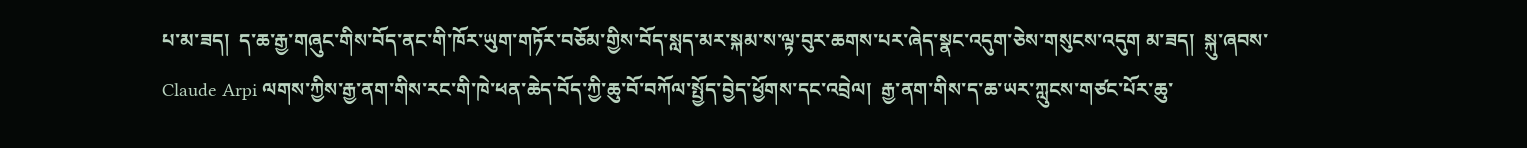པ་མ་ཟད།  ད་ཆ་རྒྱ་གཞུང་གིས་བོད་ནང་གི་ཁོར་ཡུག་གཏོར་བཅོམ་གྱིས་བོད་སླད་མར་སྐམ་ས་ལྟ་བུར་ཆགས་པར་ཞེད་སྣང་འདུག་ཅེས་གསུངས་འདུག མ་ཟད།  སྐུ་ཞབས་ Claude Arpi ལགས་ཀྱིས་རྒྱ་ནག་གིས་རང་གི་ཁེ་ཕན་ཆེད་བོད་ཀྱི་ཆུ་བོ་བཀོལ་སྤྱོད་བྱེད་ཕྱོགས་དང་འབྲེལ།  རྒྱ་ནག་གིས་ད་ཆ་ཡར་ཀླུངས་གཙང་པོར་ཆུ་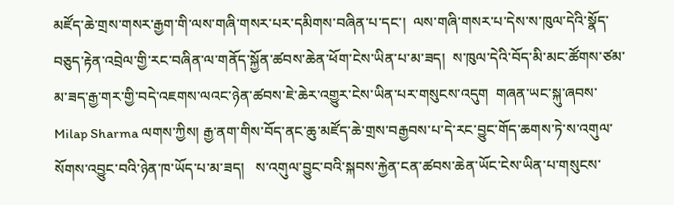མཛོད་ཆེ་གྲས་གསར་རྒྱག་གི་ལས་གཞི་གསར་པར་དམིགས་བཞིན་པ་དང་།  ལས་གཞི་གསར་པ་དེས་ས་ཁུལ་དེའི་སྣོད་བཅུད་རྟེན་འབྲེལ་གྱི་རང་བཞིན་ལ་གནོད་སྐྱོན་ཚབས་ཆེན་ཕོག་ངེས་ཡིན་པ་མ་ཟད།  ས་ཁུལ་དེའི་བོད་མི་མང་ཚོགས་ཙམ་མ་ཟད་རྒྱ་གར་གྱི་བདེ་འཇགས་ལའང་ཉེན་ཚབས་ཇེ་ཆེར་འགྱུར་ངེས་ཡིན་པར་གསུངས་འདུག  གཞན་ཡང་སྐུ་ཞབས་ Milap Sharma ལགས་ཀྱིས། རྒྱ་ནག་གིས་བོད་ནང་ཆུ་མཛོད་ཆེ་གྲས་བརྒྱབས་པ་དེ་རང་བྱུང་གོད་ཆགས་ཏེ་ས་འགུལ་སོགས་འབྱུང་བའི་ཉེན་ཁ་ཡོད་པ་མ་ཟད།   ས་འགུལ་བྱུང་བའི་སྐབས་རྐྱེན་ངན་ཚབས་ཆེན་ཡོང་ངེས་ཡིན་པ་གསུངས་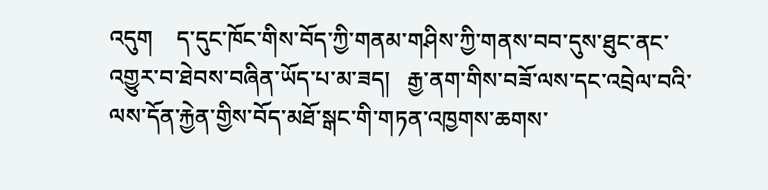འདུག    ད་དུང་ཁོང་གིས་བོད་ཀྱི་གནམ་གཤིས་ཀྱི་གནས་བབ་དུས་ཐུང་ནང་འགྱུར་བ་ཐེབས་བཞིན་ཡོད་པ་མ་ཟད།   རྒྱ་ནག་གིས་བཟོ་ལས་དང་འབྲེལ་བའི་ལས་དོན་རྐྱེན་གྱིས་བོད་མཐོ་སྒང་གི་གཏན་འཁྱགས་ཆགས་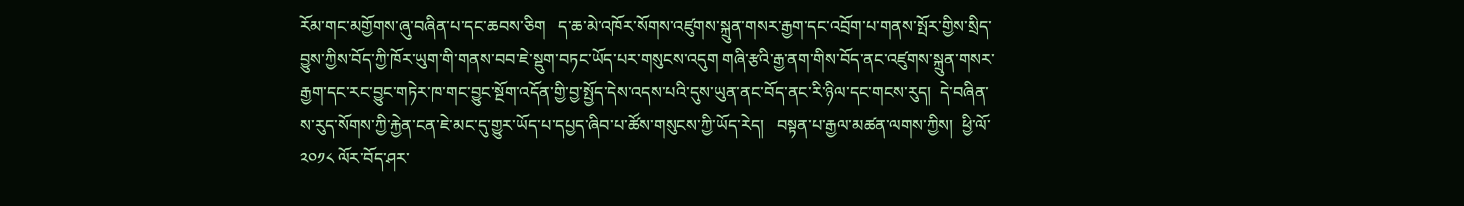རོམ་གང་མགྱོགས་ཞུ་བཞིན་པ་དང་ཆབས་ཅིག   ད་ཆ་མེ་འཁོར་སོགས་འཛུགས་སྐྲུན་གསར་རྒྱག་དང་འབྲོག་པ་གནས་སྤོར་གྱིས་སྲིད་བྱུས་ཀྱིས་བོད་ཀྱི་ཁོར་ཡུག་གི་གནས་བབ་ཇེ་སྡུག་བཏང་ཡོད་པར་གསུངས་འདུག གཞི་རྩའི་རྒྱ་ནག་གིས་བོད་ནང་འཛུགས་སྐྲུན་གསར་རྒྱག་དང་རང་བྱུང་གཏེར་ཁ་གང་བྱུང་སྔོག་འདོན་གྱི་བྱ་སྤྱོད་དེས་འདས་པའི་དུས་ཡུན་ནང་བོད་ནང་རི་ཉིལ་དང་གངས་རུད།  དེ་བཞིན་ས་རུད་སོགས་ཀྱི་རྐྱེན་ངན་ཇེ་མང་དུ་གྱུར་ཡོད་པ་དཔྱད་ཞིབ་པ་ཚོས་གསུངས་ཀྱི་ཡོད་རེད།   བསྟན་པ་རྒྱལ་མཚན་ལགས་ཀྱིས།  ཕྱི་ལོ་ ༢༠༡༨ ལོར་བོད་ཤར་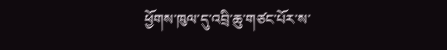ཕྱོགས་ཁུལ་དུ་འབྲི་ཆུ་གཙང་པོར་ས་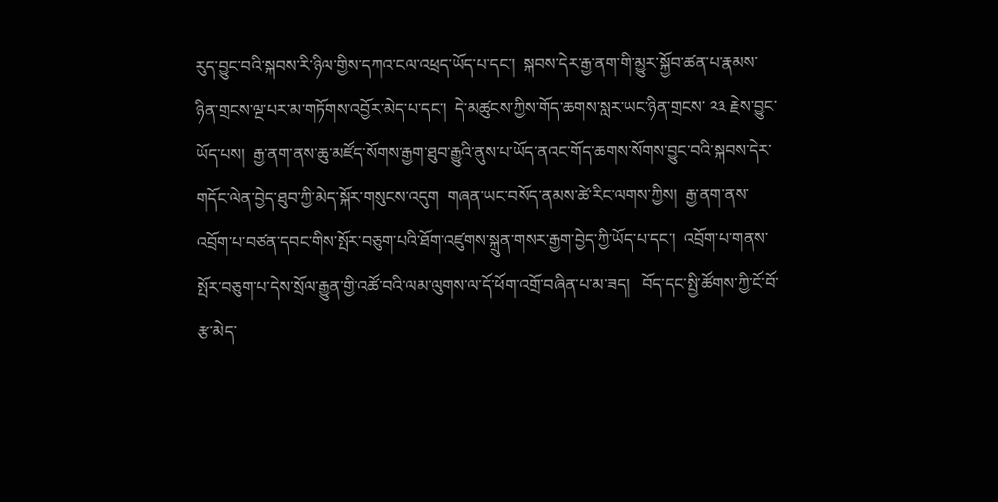རུད་བྱུང་བའི་སྐབས་རི་ཉིལ་གྱིས་དཀའ་ངལ་འཕྲད་ཡོད་པ་དང་།  སྐབས་དེར་རྒྱ་ནག་གི་མྱུར་སྐྱོབ་ཚན་པ་རྣམས་ཉིན་གྲངས་ལྔ་པར་མ་གཏོགས་འབྱོར་མེད་པ་དང་།  དེ་མཚུངས་ཀྱིས་གོད་ཆགས་སླར་ཡང་ཉིན་གྲངས་ ༢༣ རྗེས་བྱུང་ཡོད་པས།  རྒྱ་ནག་ནས་ཆུ་མཛོད་སོགས་རྒྱག་ཐུབ་རྒྱུའི་ནུས་པ་ཡོད་ནའང་གོད་ཆགས་སོགས་བྱུང་བའི་སྐབས་དེར་གདོང་ལེན་བྱེད་ཐུབ་ཀྱི་མེད་སྐོར་གསུངས་འདུག  གཞན་ཡང་བསོད་ནམས་ཚེ་རིང་ལགས་ཀྱིས།  རྒྱ་ནག་ནས་འབྲོག་པ་བཙན་དབང་གིས་སྤོར་བཅུག་པའི་ཐོག་འཛུགས་སྐྲུན་གསར་རྒྱག་བྱེད་ཀྱི་ཡོད་པ་དང་།  འབྲོག་པ་གནས་སྤོར་བཅུག་པ་དེས་སྲོལ་རྒྱུན་གྱི་འཚོ་བའི་ལམ་ལུགས་ལ་དོ་ཕོག་འགྲོ་བཞིན་པ་མ་ཟད།   བོད་དང་སྤྱི་ཚོགས་ཀྱི་ངོ་བོ་རྩ་མེད་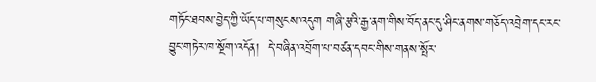གཏོང་ཐབས་བྱེད་ཀྱི་ཡོད་པ་གསུངས་འདུག གཞི་རྩའི་རྒྱ་ནག་གིས་བོད་ནང་དུ་ཤིང་ནགས་གཅོད་འབྲེག་དང་རང་བྱུང་གཏེར་ཁ་སྔོག་འདོན།  དེ་བཞིན་འབྲོག་པ་བཙན་དབང་གིས་གནས་སྤོར་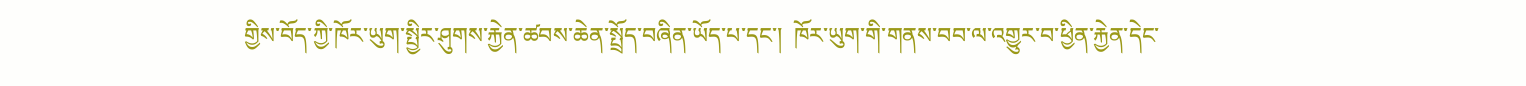གྱིས་བོད་ཀྱི་ཁོར་ཡུག་སྤྱིར་ཤུགས་རྐྱེན་ཚབས་ཆེན་སྤྲོད་བཞིན་ཡོད་པ་དང་།  ཁོར་ཡུག་གི་གནས་བབ་ལ་འགྱུར་བ་ཕྱིན་རྐྱེན་དེང་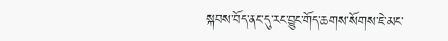སྐབས་བོད་ནང་དུ་རང་བྱུང་གོད་ཆགས་སོགས་ཇེ་མང་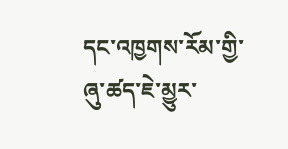དང་འཁྱགས་རོམ་གྱི་ཞུ་ཚད་ཇེ་མྱུར་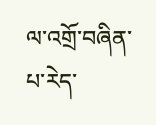ལ་འགྲོ་བཞིན་པ་རེད་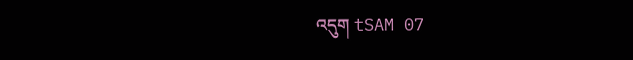འདུག tSAM 07